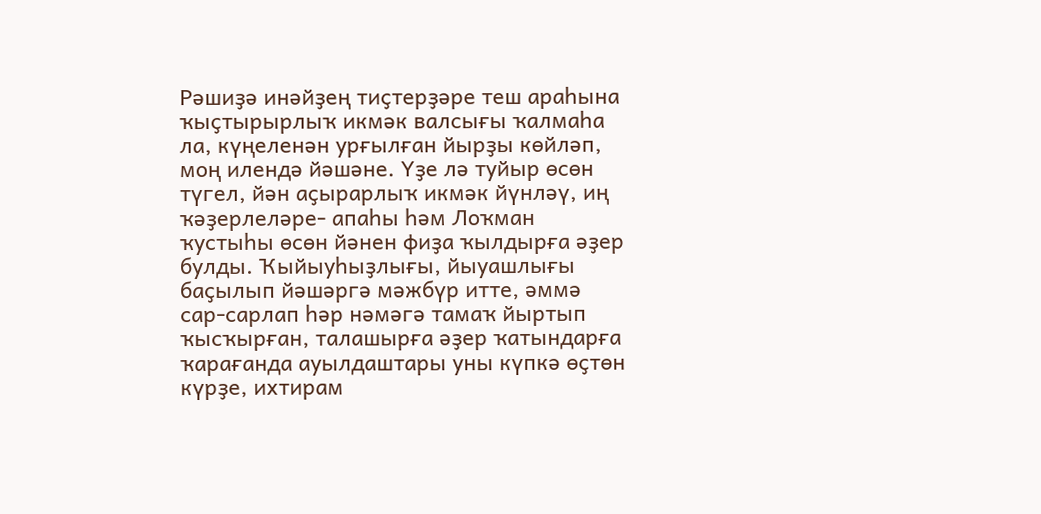Рәшиҙә инәйҙең тиҫтерҙәре теш араһына ҡыҫтырырлыҡ икмәк валсығы ҡалмаһа ла, күңеленән урғылған йырҙы көйләп, моң илендә йәшәне. Үҙе лә туйыр өсөн түгел, йән аҫырарлыҡ икмәк йүнләү, иң ҡәҙерлеләре- апаһы һәм Лоҡман ҡустыһы өсөн йәнен фиҙа ҡылдырға әҙер булды. Ҡыйыуһыҙлығы, йыуашлығы баҫылып йәшәргә мәжбүр итте, әммә сар-сарлап һәр нәмәгә тамаҡ йыртып ҡысҡырған, талашырға әҙер ҡатындарға ҡарағанда ауылдаштары уны күпкә өҫтөн күрҙе, ихтирам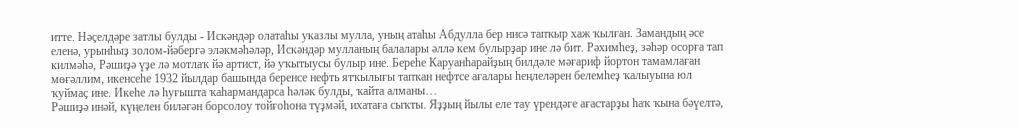итте. Нәҫелдәре затлы булды - Искәндәр олатаһы указлы мулла, уның атаһы Абдулла бер нисә тапҡыр хаж ҡылған. Замандың әсе еленә, урынһыҙ золом-йәбергә эләкмәһәләр, Искәндәр мулланың балалары әллә кем булырҙар ине лә бит. Рәхимһеҙ, зәһәр осорға тап килмәһә, Рәшиҙә үҙе лә мотлаҡ йә артист, йә уҡытыусы булыр ине. Береһе Каруанһарайҙың билдәле мәғариф йортон тамамлаған мөғәллим, икенсеһе 1932 йылдар башында беренсе нефть ятҡылығы тапҡан нефтсе ағалары һеңлеләрен белемһеҙ ҡалыуына юл ҡуймаҫ ине. Икеһе лә һуғышта ҡаһармандарса һәләк булды, ҡайта алманы…
Рәшиҙә инәй, күңелен биләгән борсолоу тойғоһона түҙмәй, ихатаға сыҡты. Яҙҙың йылы еле тау үрендәге ағастарҙы һаҡ ҡына бәүелтә,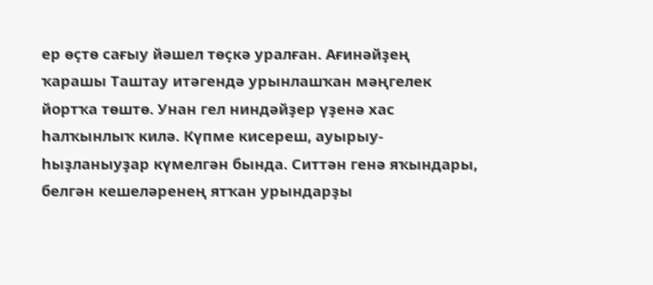ер өҫтө сағыу йәшел төҫкә уралған. Ағинәйҙең ҡарашы Таштау итәгендә урынлашҡан мәңгелек йортҡа төштө. Унан гел ниндәйҙер үҙенә хас һалҡынлыҡ килә. Күпме кисереш, ауырыу-һыҙланыуҙар күмелгән бында. Ситтән генә яҡындары, белгән кешеләренең ятҡан урындарҙы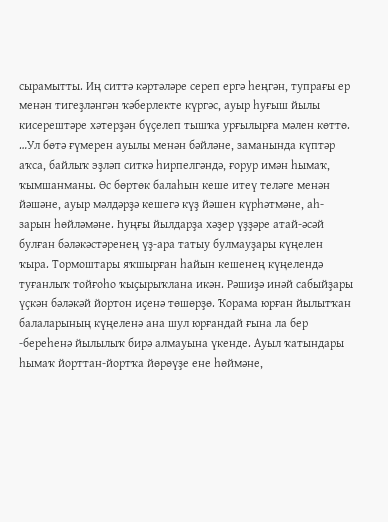сырамытты. Иң ситтә кәртәләре сереп ергә һеңгән, тупрағы ер менән тигеҙләнгән ҡәберлекте күргәс, ауыр һуғыш йылы кисерештәре хәтерҙән бүҫелеп тышҡа урғылырға мәлен көттө. …Ул бөтә ғүмерен ауылы менән бәйләне, заманында күптәр аҡса, байлыҡ эҙләп ситкә һирпелгәндә, ғорур имән һымаҡ, ҡымшанманы. Өс бөртөк балаһын кеше итеү теләге менән йәшәне, ауыр мәлдәрҙә кешегә күҙ йәшен күрһәтмәне, аһ-зарын һөйләмәне. Һуңғы йылдарҙа хәҙер үҙҙәре атай-әсәй булған бәләкәстәренең үҙ-ара татыу булмауҙары күңелен ҡыра. Тормоштары яҡшырған һайын кешенең күңелендә туғанлыҡ тойғоһо ҡыҫырыҡлана икән. Рәшиҙә инәй сабыйҙары үҫкән бәләкәй йортон иҫенә төшөрҙө. Ҡорама юрған йылытҡан балаларының күңеленә ана шул юрғандай ғына ла бер -береһенә йылылыҡ бирә алмауына үкенде. Ауыл ҡатындары һымаҡ йорттан-йортҡа йөрөүҙе ене һөймәне,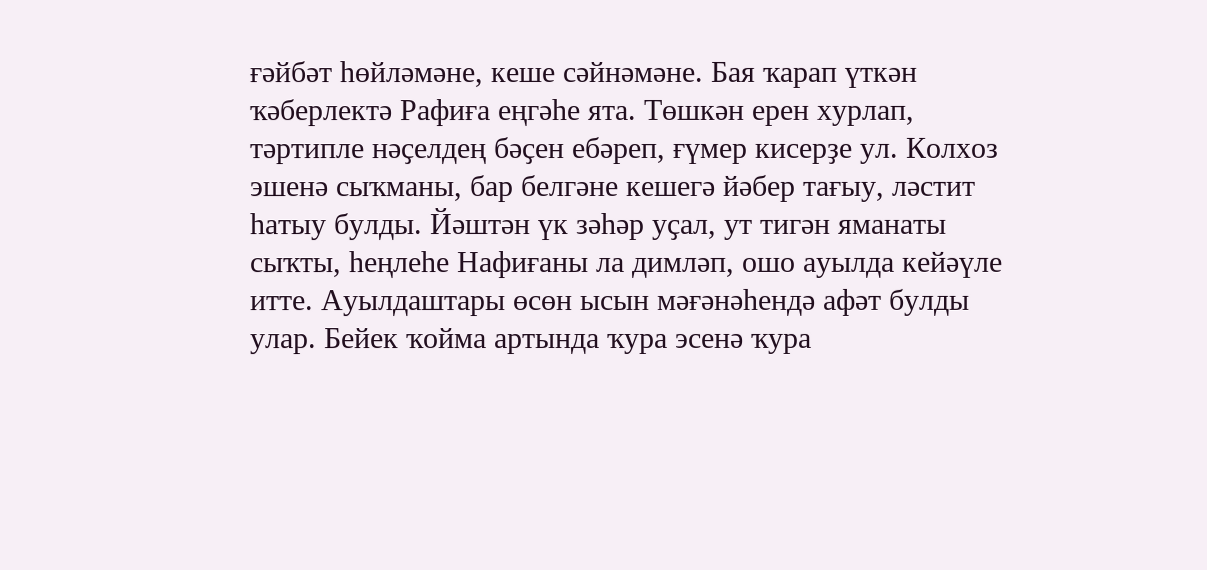ғәйбәт һөйләмәне, кеше сәйнәмәне. Бая ҡарап үткән ҡәберлектә Рафиға еңгәһе ята. Төшкән ерен хурлап, тәртипле нәҫелдең бәҫен ебәреп, ғүмер кисерҙе ул. Колхоз эшенә сыҡманы, бар белгәне кешегә йәбер тағыу, ләстит һатыу булды. Йәштән үк зәһәр уҫал, ут тигән яманаты сыҡты, һеңлеһе Нафиғаны ла димләп, ошо ауылда кейәүле итте. Ауылдаштары өсөн ысын мәғәнәһендә афәт булды улар. Бейек ҡойма артында ҡура эсенә ҡура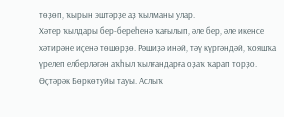төҙөп, ҡырын эштәрҙе аҙ ҡылманы улар.
Хәтер ҡылдары бер-береһенә ҡағылып, әле бер, әле икенсе хәтирәне иҫенә төшөрҙө. Рәшиҙә инәй, тәү күргәндәй, ҡояшҡа үрелеп елберләгән аҡһыл ҡылғандарға оҙаҡ ҡарап торҙо. Өҫтәрәк Бөркөтуйы тауы. Аслыҡ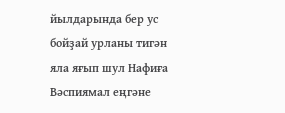йылдарында бер ус бойҙай урланы тигән яла яғып шул Нафиға Вәспиямал еңгәне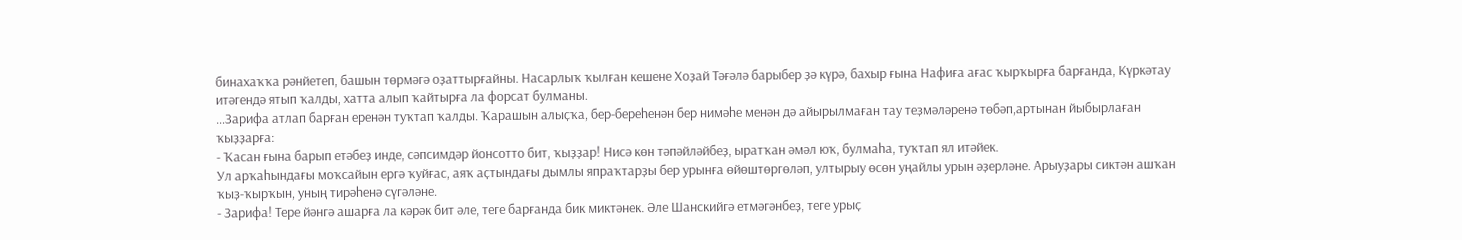бинахаҡҡа рәнйетеп, башын төрмәгә оҙаттырғайны. Насарлыҡ ҡылған кешене Хоҙай Тәғәлә барыбер ҙә күрә, бахыр ғына Нафиға ағас ҡырҡырға барғанда, Күркәтау итәгендә ятып ҡалды, хатта алып ҡайтырға ла форсат булманы.
…Зарифа атлап барған еренән туҡтап ҡалды. Ҡарашын алыҫҡа, бер-береһенән бер нимәһе менән дә айырылмаған тау теҙмәләренә төбәп,артынан йыбырлаған ҡыҙҙарға:
- Ҡасан ғына барып етәбеҙ инде, сәпсимдәр йонсотто бит, ҡыҙҙар! Нисә көн тәпәйләйбеҙ, ыратҡан әмәл юҡ, булмаһа, туҡтап ял итәйек.
Ул арҡаһындағы моҡсайын ергә ҡуйғас, аяҡ аҫтындағы дымлы япраҡтарҙы бер урынға өйөштөргөләп, ултырыу өсөн уңайлы урын әҙерләне. Арыуҙары сиктән ашҡан ҡыҙ-ҡырҡын, уның тирәһенә сүгәләне.
- Зарифа! Тере йәнгә ашарға ла кәрәк бит әле, теге барғанда бик миктәнек. Әле Шанскийгә етмәгәнбеҙ, теге урыҫ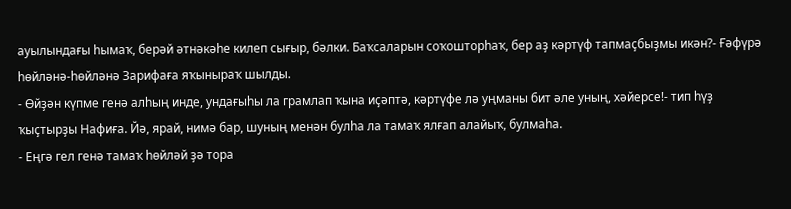ауылындағы һымаҡ, берәй әтнәкәһе килеп сығыр, бәлки. Баҡсаларын соҡошторһаҡ, бер аҙ кәртүф тапмаҫбыҙмы икән?- Ғәфүрә һөйләнә-һөйләнә Зарифаға яҡыныраҡ шылды.
- Өйҙән күпме генә алһың инде, ундағыһы ла грамлап ҡына иҫәптә, кәртүфе лә уңманы бит әле уның, хәйерсе!- тип һүҙ ҡыҫтырҙы Нафиға. Йә, ярай, нимә бар, шуның менән булһа ла тамаҡ ялғап алайыҡ, булмаһа.
- Еңгә гел генә тамаҡ һөйләй ҙә тора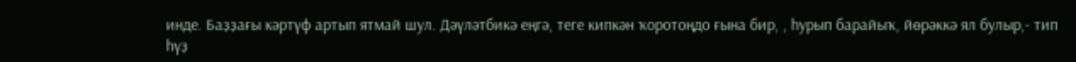инде. Баҙҙағы кәртүф артып ятмай шул. Дәүләтбикә еңгә, теге кипкән ҡоротоңдо ғына бир, , һурып барайыҡ, йөрәккә ял булыр,- тип һүҙ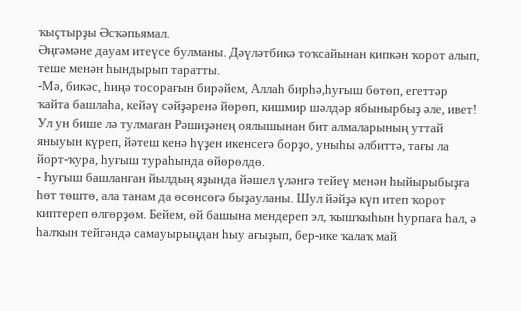ҡыҫтырҙы Әсҡәпьямал.
Әңгәмәне дауам итеүсе булманы. Дәүләтбикә тоҡсайынан кипкән ҡорот алып, теше менән һындырып таратты.
-Мә, бикәс, һиңә тосорағын бирәйем, Аллаһ бирһә,һуғыш бөтөп, егеттәр ҡайта башлаһа, кейәү сәйҙәренә йөрөп, кишмир шәлдәр ябынырбыҙ әле, ивет! Ул ун бише лә тулмаған Рәшиҙәнең оялышынан бит алмаларының уттай яныуын күреп, йәтеш кенә һүҙен икенсегә борҙо, уныһы әлбиттә, тағы ла йорт-ҡура, һуғыш тураһында өйөрөлдө.
- Һуғыш башланған йылдың яҙында йәшел үләнгә тейеү менән һыйырыбыҙға һөт төштө, ала танам да өсөнсөгә быҙауланы. Шул йәйҙә күп итеп ҡорот киптереп өлгөрҙөм. Бейем, өй башына мендереп эл, ҡышҡыһын һурпаға һал, ә һалҡын тейгәндә самауырыңдан һыу ағыҙып, бер-ике ҡалаҡ май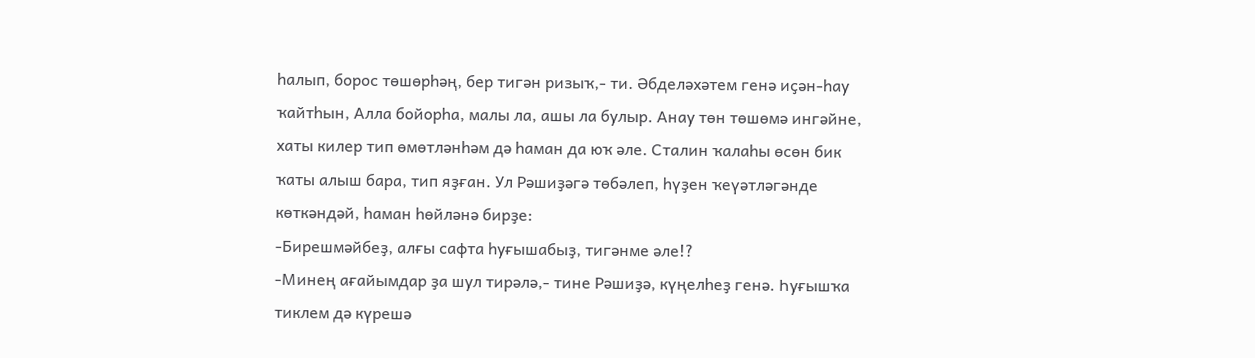һалып, борос төшөрһәң, бер тигән ризыҡ,- ти. Әбделәхәтем генә иҫән-һау ҡайтһын, Алла бойорһа, малы ла, ашы ла булыр. Анау төн төшөмә ингәйне, хаты килер тип өмөтләнһәм дә һаман да юҡ әле. Сталин ҡалаһы өсөн бик ҡаты алыш бара, тип яҙған. Ул Рәшиҙәгә төбәлеп, һүҙен ҡеүәтләгәнде көткәндәй, һаман һөйләнә бирҙе:
-Бирешмәйбеҙ, алғы сафта һуғышабыҙ, тигәнме әле!?
-Минең ағайымдар ҙа шул тирәлә,- тине Рәшиҙә, күңелһеҙ генә. Һуғышҡа тиклем дә күрешә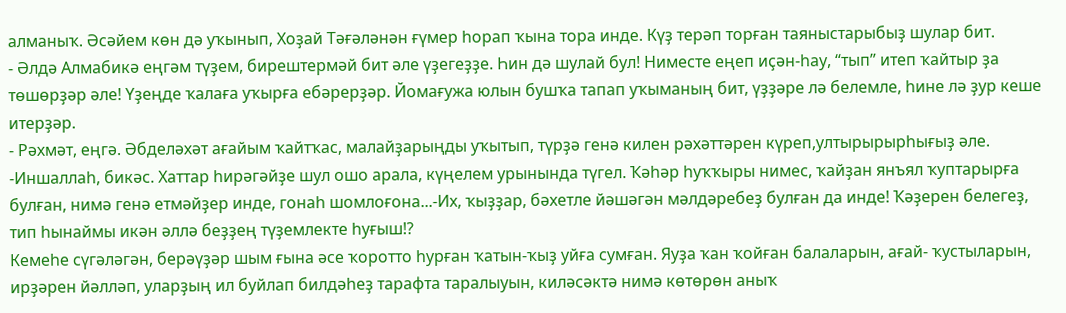алманыҡ. Әсәйем көн дә уҡынып, Хоҙай Тәғәләнән ғүмер һорап ҡына тора инде. Күҙ терәп торған таяныстарыбыҙ шулар бит.
- Әлдә Алмабикә еңгәм түҙем, бирештермәй бит әле үҙегеҙҙе. Һин дә шулай бул! Ниместе еңеп иҫән-һау, “тып” итеп ҡайтыр ҙа төшөрҙәр әле! Үҙеңде ҡалаға уҡырға ебәрерҙәр. Йомағужа юлын бушҡа тапап уҡыманың бит, үҙҙәре лә белемле, һине лә ҙур кеше итерҙәр.
- Рәхмәт, еңгә. Әбделәхәт ағайым ҡайтҡас, малайҙарыңды уҡытып, түрҙә генә килен рәхәттәрен күреп,ултырырырһығыҙ әле.
-Иншаллаһ, бикәс. Хаттар һирәгәйҙе шул ошо арала, күңелем урынында түгел. Ҡәһәр һуҡҡыры нимес, ҡайҙан янъял ҡуптарырға булған, нимә генә етмәйҙер инде, гонаһ шомлоғона...-Их, ҡыҙҙар, бәхетле йәшәгән мәлдәребеҙ булған да инде! Ҡәҙерен белегеҙ, тип һынаймы икән әллә беҙҙең түҙемлекте һуғыш!?
Кемеһе сүгәләгән, берәүҙәр шым ғына әсе ҡоротто һурған ҡатын-ҡыҙ уйға сумған. Яуҙа ҡан ҡойған балаларын, ағай- ҡустыларын, ирҙәрен йәлләп, уларҙың ил буйлап билдәһеҙ тарафта таралыуын, киләсәктә нимә көтөрөн аныҡ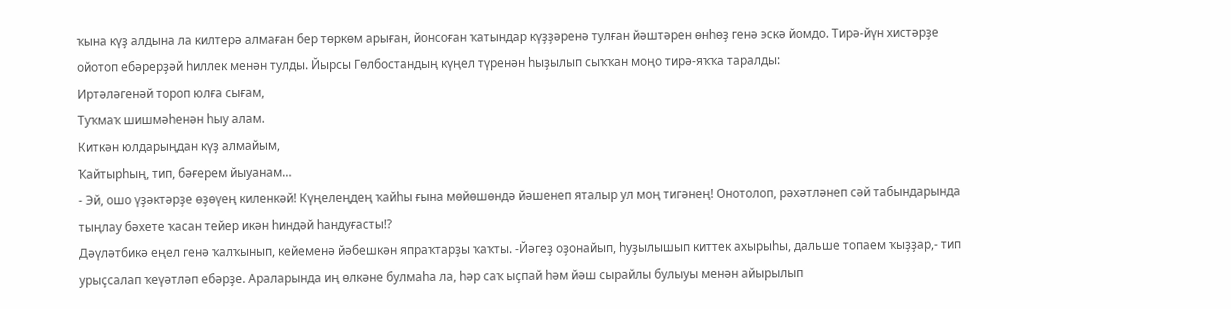ҡына күҙ алдына ла килтерә алмаған бер төркөм арыған, йонсоған ҡатындар күҙҙәренә тулған йәштәрен өнһөҙ генә эскә йомдо. Тирә-йүн хистәрҙе ойотоп ебәрерҙәй һиллек менән тулды. Йырсы Гөлбостандың күңел түренән һыҙылып сыҡҡан моңо тирә-яҡҡа таралды:
Иртәләгенәй тороп юлға сығам,
Туҡмаҡ шишмәһенән һыу алам.
Киткән юлдарыңдан күҙ алмайым,
Ҡайтырһың, тип, бәғерем йыуанам…
- Эй, ошо үҙәктәрҙе өҙөүең киленкәй! Күңелеңдең ҡайһы ғына мөйөшөндә йәшенеп яталыр ул моң тигәнең! Онотолоп, рәхәтләнеп сәй табындарында тыңлау бәхете ҡасан тейер икән һиндәй һандуғасты!?
Дәүләтбикә еңел генә ҡалҡынып, кейеменә йәбешкән япраҡтарҙы ҡаҡты. -Йәгеҙ оҙонайып, һуҙылышып киттек ахырыһы, дальше топаем ҡыҙҙар,- тип урыҫсалап ҡеүәтләп ебәрҙе. Араларында иң өлкәне булмаһа ла, һәр саҡ ыҫпай һәм йәш сырайлы булыуы менән айырылып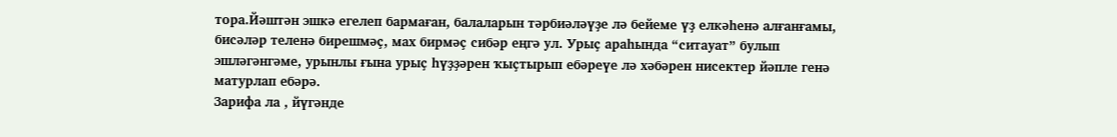тора.Йәштән эшкә егелеп бармаған, балаларын тәрбиәләүҙе лә бейеме үҙ елкәһенә алғанғамы, бисәләр теленә бирешмәҫ, мах бирмәҫ сибәр еңгә ул. Урыҫ араһында “ситауат” булып эшләгәнгәме, урынлы ғына урыҫ һүҙҙәрен ҡыҫтырып ебәреүе лә хәбәрен нисектер йәпле генә матурлап ебәрә.
Зарифа ла , йүгәнде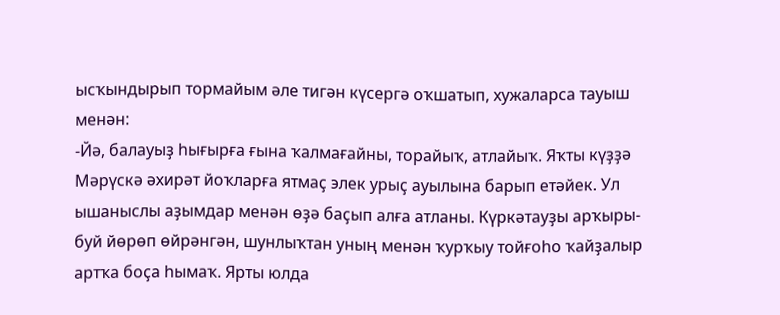ысҡындырып тормайым әле тигән күсергә оҡшатып, хужаларса тауыш менән:
-Йә, балауыҙ һығырға ғына ҡалмағайны, торайыҡ, атлайыҡ. Яҡты күҙҙә Мәрүскә әхирәт йоҡларға ятмаҫ элек урыҫ ауылына барып етәйек. Ул ышаныслы аҙымдар менән өҙә баҫып алға атланы. Күркәтауҙы арҡыры-буй йөрөп өйрәнгән, шунлыҡтан уның менән ҡурҡыу тойғоһо ҡайҙалыр артҡа боҫа һымаҡ. Ярты юлда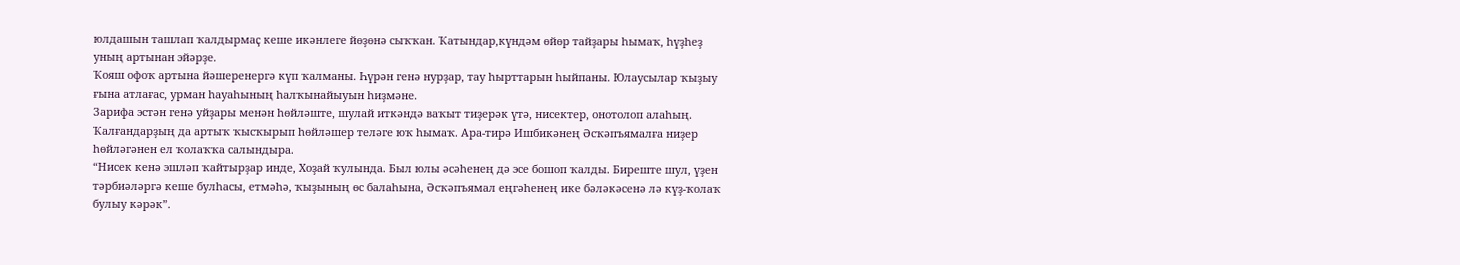юлдашын ташлап ҡалдырмаҫ кеше икәнлеге йөҙөнә сыҡҡан. Ҡатындар,күндәм өйөр тайҙары һымаҡ, һүҙһеҙ уның артынан эйәрҙе.
Ҡояш офоҡ артына йәшеренергә күп ҡалманы. Һүрән генә нурҙар, тау һырттарын һыйпаны. Юлаусылар ҡыҙыу ғына атлағас, урман һауаһының һалҡынайыуын һиҙмәне.
Зарифа эстән генә уйҙары менән һөйләште, шулай иткәндә ваҡыт тиҙерәк үтә, нисектер, онотолоп алаһың. Ҡалғандарҙың да артыҡ ҡысҡырып һөйләшер теләге юҡ һымаҡ. Ара-тирә Ишбикәнең Әсҡәпъямалға ниҙер һөйләгәнен ел ҡолаҡҡа салындыра.
“Нисек кенә эшләп ҡайтырҙар инде, Хоҙай ҡулында. Был юлы әсәһенең дә эсе бошоп ҡалды. Биреште шул, үҙен тәрбиәләргә кеше булһасы, етмәһә, ҡыҙының өс балаһына, Әсҡәпъямал еңгәһенең ике бәләкәсенә лә күҙ-ҡолаҡ булыу кәрәк”.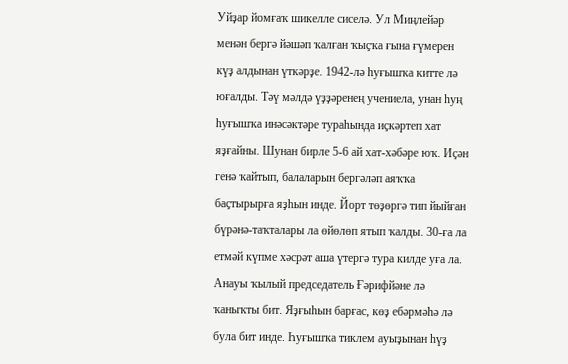Уйҙар йомғаҡ шикелле сиселә. Ул Миңлейәр менән бергә йәшәп ҡалған ҡыҫҡа ғына ғүмерен күҙ алдынан үткәрҙе. 1942-лә һуғышҡа китте лә юғалды. Тәү мәлдә үҙҙәренең учениела, унан һуң һуғышҡа инәсәктәре тураһында иҫкәртеп хат яҙғайны. Шунан бирле 5-6 ай хат-хәбәре юҡ. Иҫән генә ҡайтып, балаларын бергәләп аяҡҡа баҫтырырға яҙһын инде. Йорт төҙөргә тип йыйған бүрәнә-таҡталары ла өйөлөп ятып ҡалды. 30-ға ла етмәй күпме хәсрәт аша үтергә тура килде уға ла. Анауы ҡылый председатель Ғәрифйәне лә ҡаныҡты бит. Яҙғыһын барғас, көҙ ебәрмәһә лә була бит инде. Һуғышҡа тиклем ауыҙынан һүҙ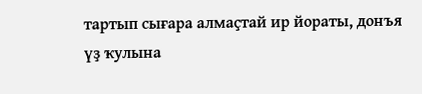тартып сығара алмаҫтай ир йораты, донъя үҙ ҡулына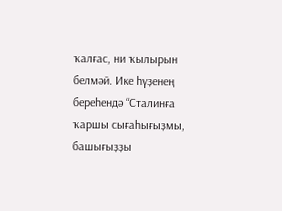ҡалғас, ни ҡылырын белмәй. Ике һүҙенең береһендә “Сталинға ҡаршы сығаһығыҙмы, башығыҙҙы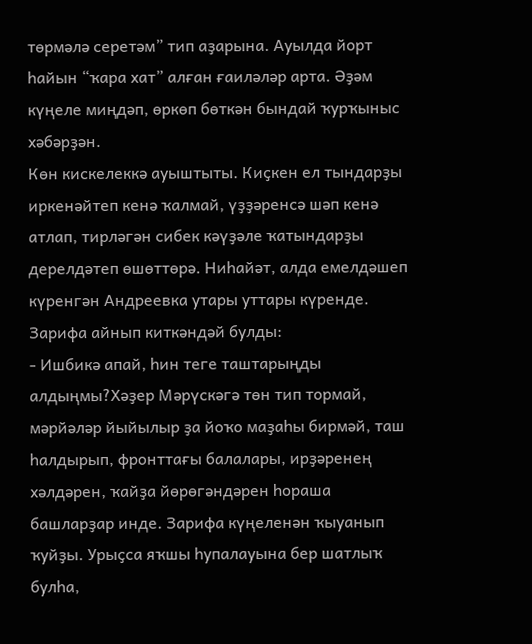төрмәлә серетәм” тип аҙарына. Ауылда йорт һайын “ҡара хат” алған ғаиләләр арта. Әҙәм күңеле миңдәп, өркөп бөткән бындай ҡурҡыныс хәбәрҙән.
Көн кискелеккә ауыштыты. Киҫкен ел тындарҙы иркенәйтеп кенә ҡалмай, үҙҙәренсә шәп кенә атлап, тирләгән сибек кәүҙәле ҡатындарҙы дерелдәтеп өшөттөрә. Ниһайәт, алда емелдәшеп күренгән Андреевка утары уттары күренде.
Зарифа айнып киткәндәй булды:
- Ишбикә апай, һин теге таштарыңды алдыңмы?Хәҙер Мәрүскәгә төн тип тормай, мәрйәләр йыйылыр ҙа йоҡо маҙаһы бирмәй, таш һалдырып, фронттағы балалары, ирҙәренең хәлдәрен, ҡайҙа йөрөгәндәрен һораша башларҙар инде. Зарифа күңеленән ҡыуанып ҡуйҙы. Урыҫса яҡшы һупалауына бер шатлыҡ булһа,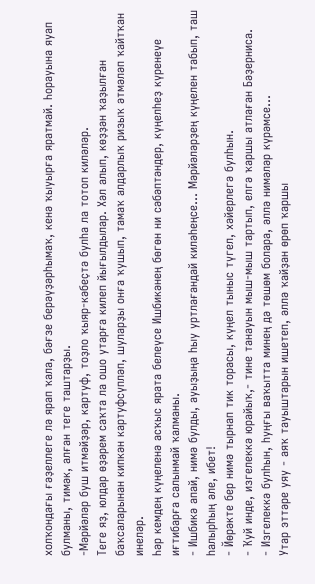холҡондағы ғәҙеллеге лә ярап ҡала, бәғзе берәүҙәрһымаҡ, кенә ҡыуырға яратмай. Һорауына яуап булманы, тимәк, алған теге таштарҙы.
-Мәрйәләр буш итмәйҙәр, картуф, тоҙло ҡыяр-кәбеҫтә булһа ла тотоп киләләр.
Теге яҙ, юлдар өҙәрем саҡта ла ошо утарға килеп йығылдылар. Хәл алып, көҙҙән ҡаҙылған баҡсаларынан кипкән картуфсүпләп, шуларҙы онға ҡушып, тамаҡ алдарлыҡ ризыҡ әтмәләп ҡайтҡан инеләр.
Һәр кемдең күңеленә асҡыс ярата белеүсе Ишбикәнең бөгөн ни сәбәптәндер, күңелһеҙ күренеүе иғтибарға салынмай ҡалманы.
- Ишбикә апай, нимә булды, ауыҙыңа һыу уртлағандай киләһеңсе… Мәрйәләрҙең күңелен табып, таш һалырһың әле, ибет!
- Йөрәкте бер нимә тырнап тик торасы, күңел тыныс түгел, хәйерлегә булһын.
- Ҡуй инде, изгелеккә юрайыҡ,- тине танауын мыш-мыш тартып, елгә ҡаршы атлаған Бәҙерниса.
- Изгелеккә булһын, һуңғы ваҡытта минең дә төшөм болара, әллә нимәләр күрәмсе…
Утар эттәре уяу - аяҡ тауыштарын ишетеп, әллә ҡайҙан өрөп ҡаршы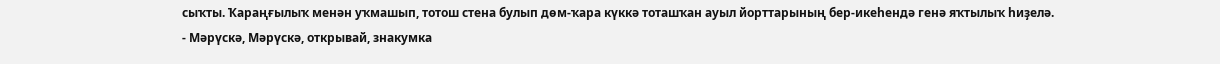сыҡты. Ҡараңғылыҡ менән уҡмашып, тотош стена булып дөм-ҡара күккә тоташҡан ауыл йорттарының бер-икеһендә генә яҡтылыҡ һиҙелә.
- Мәрүскә, Мәрүскә, открывай, знакумка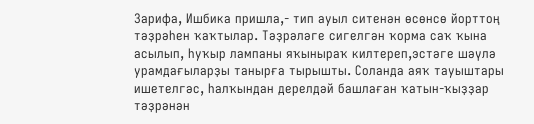Зарифа, Ишбика пришла,- тип ауыл ситенән өсөнсө йорттоң тәҙрәһен ҡаҡтылар. Тәҙрәләге сигелгән ҡорма саҡ ҡына асылып, һуҡыр лампаны яҡыныраҡ килтереп,эстәге шәүлә урамдағыларҙы танырға тырышты. Соланда аяҡ тауыштары ишетелгәс, һалҡындан дерелдәй башлаған ҡатын-ҡыҙҙар тәҙрәнән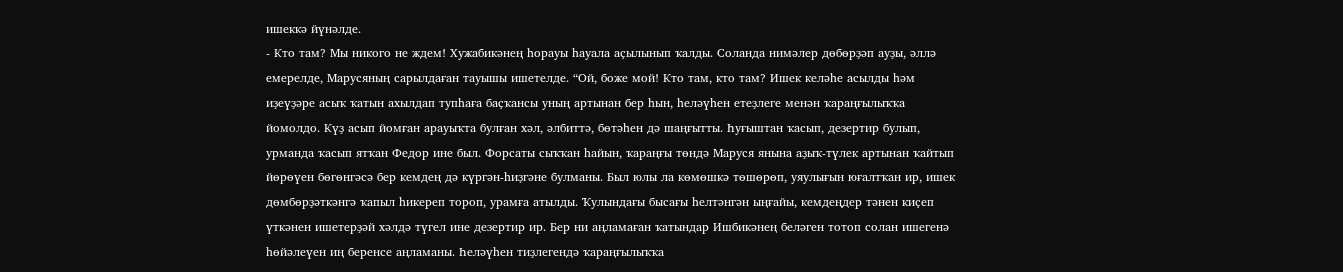ишеккә йүнәлде.
- Кто там? Мы никого не ждем! Хужабикәнең һорауы һауала аҫылынып ҡалды. Соланда нимәлер дөбөрҙәп ауҙы, әллә емерелде, Марусяның сарылдаған тауышы ишетелде. “Ой, боже мой! Кто там, кто там? Ишек келәһе асылды һәм иҙеүҙәре асыҡ ҡатын ахылдап тупһаға баҫҡансы уның артынан бер һын, һеләүһен етеҙлеге менән ҡараңғылыҡҡа йомолдо. Күҙ асып йомған арауыҡта булған хәл, әлбиттә, бөтәһен дә шаңғытты. Һуғыштан ҡасып, дезертир булып, урманда ҡасып ятҡан Федор ине был. Форсаты сыҡҡан һайын, ҡараңғы төндә Маруся янына аҙыҡ-түлек артынан ҡайтып йөрөүен бөгөнгәсә бер кемдең дә күргән-һиҙгәне булманы. Был юлы ла көмөшкә төшөрөп, уяулығын юғалтҡан ир, ишек дөмбөрҙәткәнгә ҡапыл һикереп тороп, урамға атылды. Ҡулындағы бысағы һелтәнгән ыңғайы, кемдеңдер тәнен киҫеп үткәнен ишетерҙәй хәлдә түгел ине дезертир ир. Бер ни аңламаған ҡатындар Ишбикәнең беләген тотоп солан ишегенә һөйәлеүен иң беренсе аңламаны. Һеләүһен тиҙлегендә ҡараңғылыҡҡа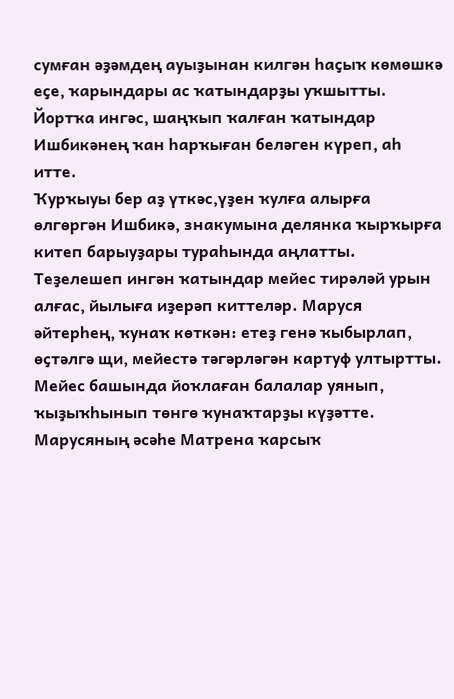сумған әҙәмдең ауыҙынан килгән һаҫыҡ көмөшкә еҫе, ҡарындары ас ҡатындарҙы уҡшытты.
Йортҡа ингәс, шаңҡып ҡалған ҡатындар Ишбикәнең ҡан һарҡыған беләген күреп, аһ итте.
Ҡурҡыуы бер аҙ үткәс,үҙен ҡулға алырға өлгөргән Ишбикә, знакумына делянка ҡырҡырға китеп барыуҙары тураһында аңлатты. Теҙелешеп ингән ҡатындар мейес тирәләй урын алғас, йылыға иҙерәп киттеләр. Маруся әйтерһең, ҡунаҡ көткән: етеҙ генә ҡыбырлап, өҫтәлгә щи, мейестә тәгәрләгән картуф ултыртты.
Мейес башында йоҡлаған балалар уянып, ҡыҙыҡһынып төнгө ҡунаҡтарҙы күҙәтте. Марусяның әсәһе Матрена ҡарсыҡ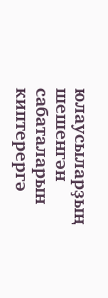юлаусыларҙың шешенгән сабаталарын киптерергә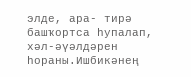элде, ара- тирә башҡортса һупалап, хәл-әүәлдәрен һораны.Ишбикәнең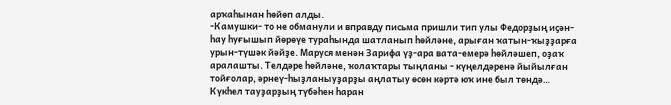арҡаһынан һөйөп алды.
-Камушки- то не обманули и вправду письма пришли тип улы Федорҙың иҫән-һау һуғышып йөрөүе тураһында шатланып һөйләне, арыған ҡатын-ҡыҙҙарға урын-түшәк йәйҙе. Маруся менән Зарифа үҙ-ара вата-емерә һөйләшеп, оҙаҡ аралашты. Телдәре һөйләне, ҡолаҡтары тыңланы - күңелдәренә йыйылған тойғолар, әрнеү-һыҙланыуҙарҙы аңлатыу өсөн кәртә юҡ ине был төндә…
Күкһел тауҙарҙың түбәһен һаран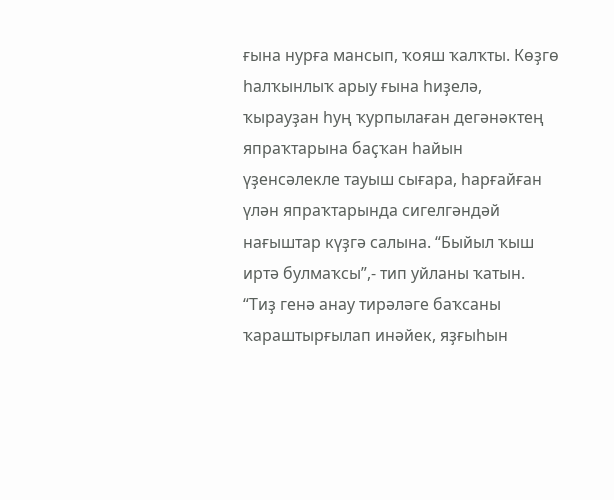ғына нурға мансып, ҡояш ҡалҡты. Көҙгө һалҡынлыҡ арыу ғына һиҙелә, ҡырауҙан һуң ҡурпылаған дегәнәктең япраҡтарына баҫҡан һайын үҙенсәлекле тауыш сығара, һарғайған үлән япраҡтарында сигелгәндәй нағыштар күҙгә салына. “Быйыл ҡыш иртә булмаҡсы”,- тип уйланы ҡатын. “Тиҙ генә анау тирәләге баҡсаны ҡараштырғылап инәйек, яҙғыһын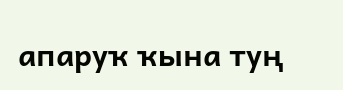апаруҡ ҡына туң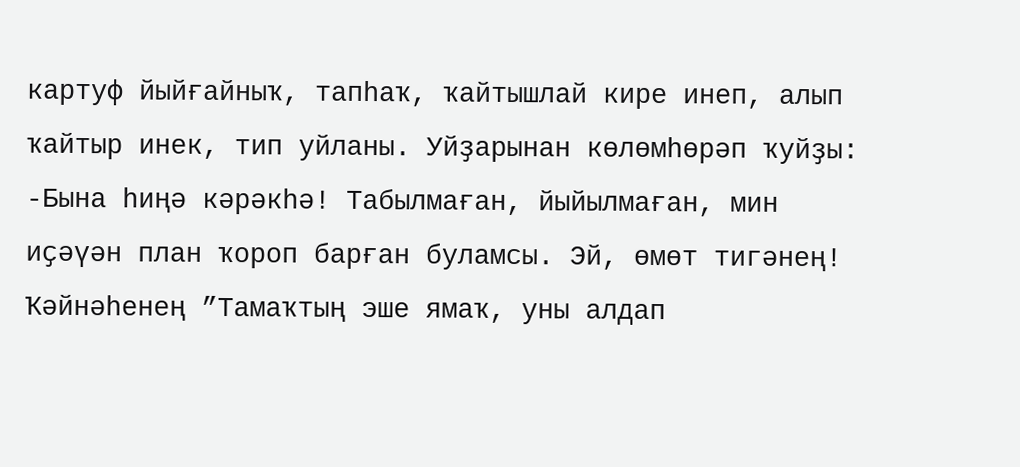картуф йыйғайныҡ, тапһаҡ, ҡайтышлай кире инеп, алып ҡайтыр инек, тип уйланы. Уйҙарынан көлөмһөрәп ҡуйҙы:
-Бына һиңә кәрәкһә! Табылмаған, йыйылмаған, мин иҫәүән план ҡороп барған буламсы. Эй, өмөт тигәнең! Ҡәйнәһенең ”Тамаҡтың эше ямаҡ, уны алдап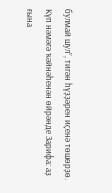булмай шул”, тигән һүҙҙәрен иҫенә төшөрҙө. Күп нәмәгә ҡәйнәһенән өйрәнде Зарифа: аҙ ғына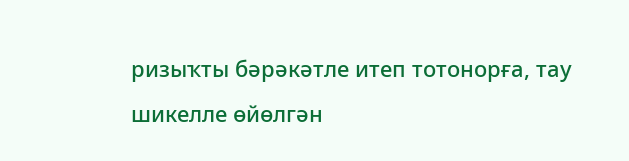ризыҡты бәрәкәтле итеп тотонорға, тау шикелле өйөлгән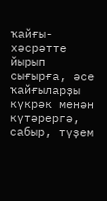ҡайғы-хәсрәтте йырып сығырға, әсе ҡайғыларҙы күкрәк менән күтәрергә, сабыр, түҙем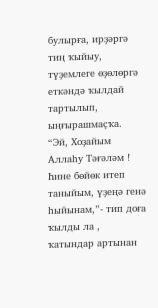булырға, ирҙәргә тиң ҡыйыу, түҙемлеге өҙөлөргә еткәндә ҡылдай тартылып, ыңғырашмаҫҡа.
“Эй, Хоҙайым Аллаһу Тәғәләм ! Һине бөйөк итеп таныйым, үҙеңә генә һыйынам,”- тип доға ҡылды ла , ҡатындар артынан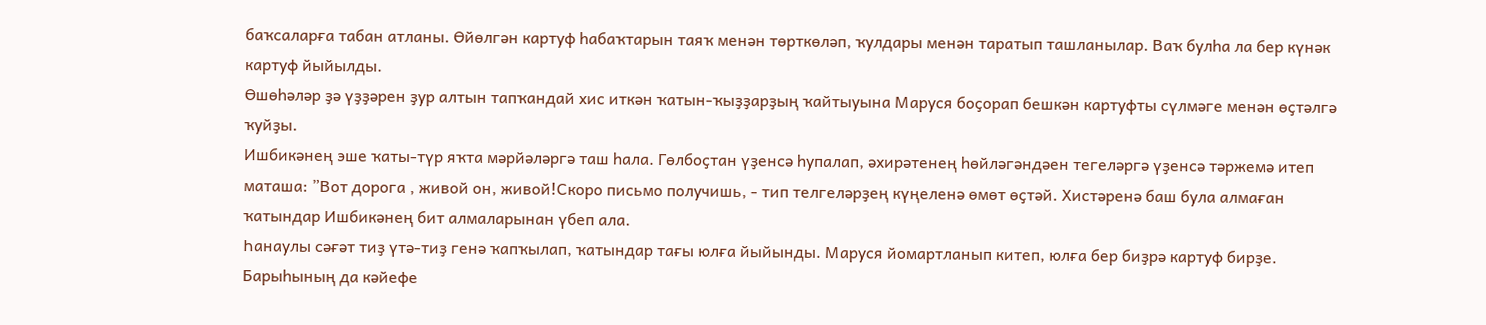баҡсаларға табан атланы. Өйөлгән картуф һабаҡтарын таяҡ менән төрткөләп, ҡулдары менән таратып ташланылар. Ваҡ булһа ла бер күнәк картуф йыйылды.
Өшөһәләр ҙә үҙҙәрен ҙур алтын тапҡандай хис иткән ҡатын-ҡыҙҙарҙың ҡайтыуына Маруся боҫорап бешкән картуфты сүлмәге менән өҫтәлгә ҡуйҙы.
Ишбикәнең эше ҡаты-түр яҡта мәрйәләргә таш һала. Гөлбоҫтан үҙенсә һупалап, әхирәтенең һөйләгәндәен тегеләргә үҙенсә тәржемә итеп маташа: ”Вот дорога , живой он, живой!Скоро письмо получишь, - тип телгеләрҙең күңеленә өмөт өҫтәй. Хистәренә баш була алмаған ҡатындар Ишбикәнең бит алмаларынан үбеп ала.
Һанаулы сәғәт тиҙ үтә-тиҙ генә ҡапҡылап, ҡатындар тағы юлға йыйынды. Маруся йомартланып китеп, юлға бер биҙрә картуф бирҙе. Барыһының да кәйефе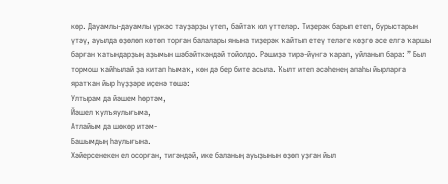көр. Дауамлы-дауамлы үркәс тауҙарҙы үтеп, байтаҡ юл үттеләр. Тиҙерәк барып етеп, бурыстарын үтәү, ауылда өҙөлөп көтөп торған балалары янына тиҙерәк ҡайтып етеү теләге көҙгө әсе елгә ҡаршы барған ҡатындарҙың аҙымын шәбәйткәндәй тойолдо. Рәшиҙә тирә-йүнгә ҡарап, уйланып бара: ” Был тормош ҡайһылай ҙа китап һымаҡ, көн дә бер бите асыла. Ҡылт итеп әсәһенең апаһы йырларға яратҡан йыр һүҙҙәре иҫенә төшә:
Ултырам да йәшем һөртәм,
Йәшел ҡулъяулығыма,
Атлайым да шөкөр итәм-
Башымдың һаулығына.
Хәйерсенекен ел осорған, тигәндәй, ике баланың ауыҙынын өҙөп уҙған йыл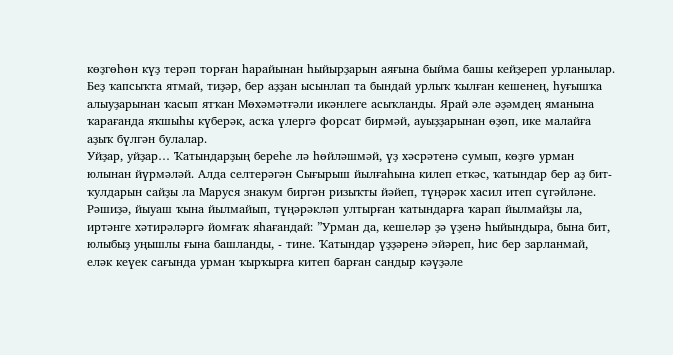көҙгөһөн күҙ терәп торған һарайынан һыйырҙарын аяғына быйма башы кейҙереп урланылар. Беҙ ҡапсыҡта ятмай, тиҙәр, бер аҙҙан ысынлап та бындай урлыҡ ҡылған кешенең, һуғышҡа алыуҙарынан ҡасып ятҡан Мөхәмәтғәли икәнлеге асыҡланды. Ярай әле әҙәмдең яманына ҡарағанда яҡшыһы күберәк, асҡа үлергә форсат бирмәй, ауыҙҙарынан өҙөп, ике малайға аҙыҡ бүлгән булалар.
Уйҙар, уйҙар… Ҡатындарҙың береһе лә һөйләшмәй, үҙ хәсрәтенә сумып, көҙгө урман юлынан йүрмәләй. Алда селтерәгән Сығырыш йылғаһына килеп еткәс, ҡатындар бер аҙ бит-ҡулдарын сайҙы ла Маруся знакум биргән ризыҡты йәйеп, түңәрәк хасил итеп сүгәйләне. Рәшиҙә, йыуаш ҡына йылмайып, түңәрәкләп ултырған ҡатындарға ҡарап йылмайҙы ла, иртәнге хәтирәләргә йомғаҡ яһағандай: ”Урман да, кешеләр ҙә үҙенә һыйындыра, бына бит, юлыбыҙ уңышлы ғына башланды, - тине. Ҡатындар үҙҙәренә эйәреп, һис бер зарланмай, еләк кеүек сағында урман ҡырҡырға китеп барған сандыр кәүҙәле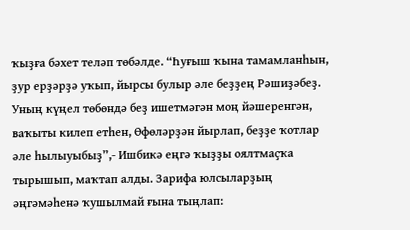ҡыҙға бәхет теләп төбәлде. “Һуғыш ҡына тамамланһын, ҙур ерҙәрҙә уҡып, йырсы булыр әле беҙҙең Рәшиҙәбеҙ. Уның күңел төбөндә беҙ ишетмәгән моң йәшеренгән, ваҡыты килеп етһен, Өфөләрҙән йырлап, беҙҙе ҡотлар әле һылыуыбыҙ”,- Ишбикә еңгә ҡыҙҙы оялтмаҫҡа тырышып, маҡтап алды. Зарифа юлсыларҙың әңгәмәһенә ҡушылмай ғына тыңлап: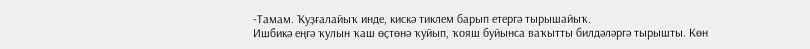-Тамам. Ҡуҙғалайыҡ инде, кискә тиклем барып етергә тырышайыҡ.
Ишбикә еңгә ҡулын ҡаш өҫтөнә ҡуйып, ҡояш буйынса ваҡытты билдәләргә тырышты. Көн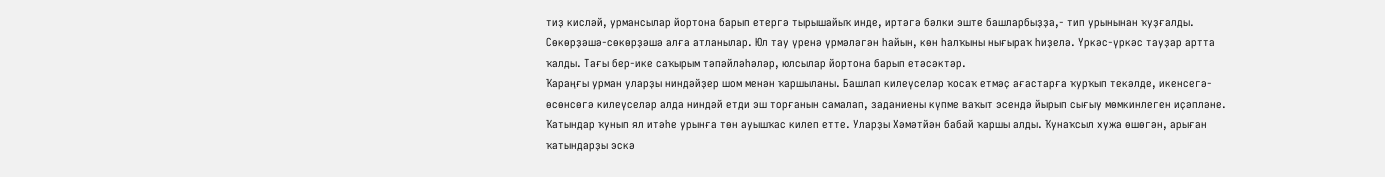тиҙ кисләй, урмансылар йортона барып етергә тырышайыҡ инде, иртәгә бәлки эште башларбыҙҙа,- тип урынынан ҡуҙғалды.
Сөкөрҙәшә-сөкөрҙәшә алға атланылар. Юл тау үренә үрмәләгән һайын, көн һалҡыны нығыраҡ һиҙелә. Үркәс-үркәс тауҙар артта ҡалды. Тағы бер-ике саҡырым тәпәйләһәләр, юлсылар йортона барып етәсәктәр.
Ҡараңғы урман уларҙы ниндәйҙер шом менән ҡаршыланы. Башлап килеүселәр ҡосаҡ етмәҫ ағастарға ҡурҡып текәлде, икенсегә-өсөнсөгә килеүселәр алда ниндәй етди эш торғанын самалап, заданиены күпме ваҡыт эсендә йырып сығыу мөмкинлеген иҫәпләне. Ҡатындар ҡунып ял итәһе урынға төн ауышҡас килеп етте. Уларҙы Хәмәтйән бабай ҡаршы алды. Ҡунаҡсыл хужа өшөгән, арыған ҡатындарҙы эскә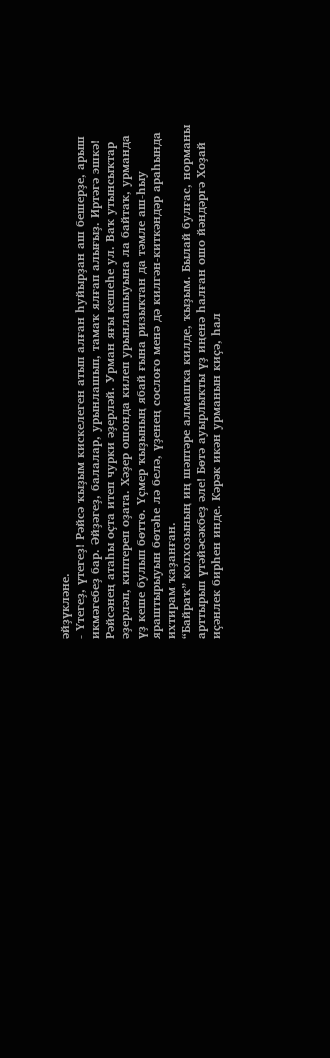әйҙүкләне.
- Үтегеҙ, үтегеҙ! Рәйсә ҡыҙым кискелеген атып алған һуйырҙан аш бешерҙе, арыш икмәгебеҙ бар. Әйҙәгеҙ, балалар, урынлашып, тамаҡ ялғап алығыҙ. Иртәгә эшкә!
Рәйсәнең атаһы оҫта итеп чурки әҙерләй. Урман яғы кешеһе ул. Ваҡ утынсыҡтар әҙерләп, киптереп оҙата. Хәҙер ошонда килеп урынлашыуына ла байтаҡ, урманда үҙ кеше булып бөттө. Үҫмер ҡыҙының ябай ғына ризыҡтан да тәмле аш-һыу яраштырыуын бөтәһе лә белә, үҙенең сослоғо менә дә килгән-киткәндәр араһында ихтирам ҡаҙанған.
“Байраҡ” колхозының иң шәптәре алмашҡа килде, ҡыҙым. Былай булғас, норманы арттырып үтәйәсәкбеҙ әле! Бөтә ауырлыҡты үҙ иңенә һалған ошо йәндәргә Хоҙай иҫәнлек бирһен инде. Кәрәк икән урманын киҫә, һал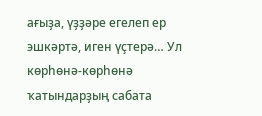ағыҙа, үҙҙәре егелеп ер эшкәртә, иген үҫтерә… Ул көрһөнә-көрһөнә ҡатындарҙың сабата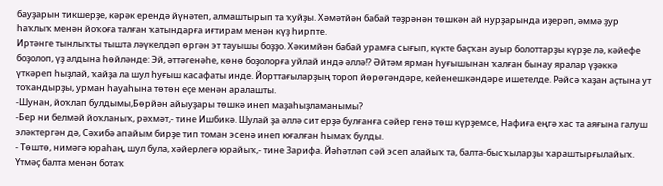бауҙарын тикшерҙе, кәрәк ерендә йүнәтеп, алмаштырып та ҡуйҙы. Хәмәтйән бабай тәҙрәнән төшкән ай нурҙарында иҙерәп, әммә ҙур һаҡлыҡ менән йоҡоға талған ҡатындарға иғтирам менән күҙ һирпте.
Иртәнге тынлыҡты тышта ләүкелдәп өргән эт тауышы боҙҙо. Хәкимйән бабай урамға сығып, күкте баҫҡан ауыр болоттарҙы күрҙе лә, кәйефе боҙолоп, үҙ алдына һөйләнде: Эй, әттәгенәһе, көнө боҙолорға уйлай индә әллә!? Әйтәм ярман һуғышынан ҡалған бынау яралар үҙәккә үткәреп һыҙлай, ҡайҙа ла шул һуғыш касафаты инде. Йорттағыларҙың тороп йөрөгәндәре, кейенешкәндәре ишетелде. Рәйсә ҡаҙан аҫтына ут тоҡандырҙы, урман һауаһына төтөн еҫе менән аралашты.
-Шунан, йоҡлап булдымы,Бөрйән айыуҙары төшкә инеп маҙаһыҙламанымы?
-Бер ни белмәй йоҡланыҡ, рәхмәт,- тине Ишбикә. Шулай ҙа әллә сит ерҙә булғанға сәйер генә төш күрҙемсе, Нафиға еңгә хас та аяғына галуш эләктергән дә, Сәхибә апайым бирҙе тип томан эсенә инеп юғалған һымаҡ булды.
- Төштө, нимәгә юраһаң, шул була, хәйерлегә юрайыҡ,- тине Зарифа. Йәһәтләп сәй эсеп алайыҡ та, балта-бысҡыларҙы ҡараштырғылайыҡ. Үтмәҫ балта менән ботаҡ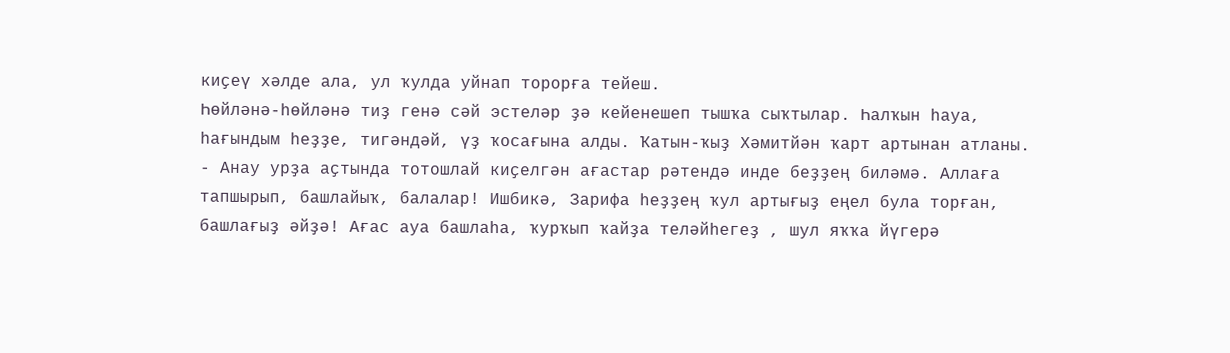киҫеү хәлде ала, ул ҡулда уйнап торорға тейеш.
Һөйләнә-һөйләнә тиҙ генә сәй эстеләр ҙә кейенешеп тышҡа сыҡтылар. Һалҡын һауа, һағындым һеҙҙе, тигәндәй, үҙ ҡосағына алды. Ҡатын-ҡыҙ Хәмитйән ҡарт артынан атланы.
- Анау урҙа аҫтында тотошлай киҫелгән ағастар рәтендә инде беҙҙең биләмә. Аллаға тапшырып, башлайыҡ, балалар! Ишбикә, Зарифа һеҙҙең ҡул артығыҙ еңел була торған, башлағыҙ әйҙә! Ағас ауа башлаһа, ҡурҡып ҡайҙа теләйһегеҙ , шул яҡҡа йүгерә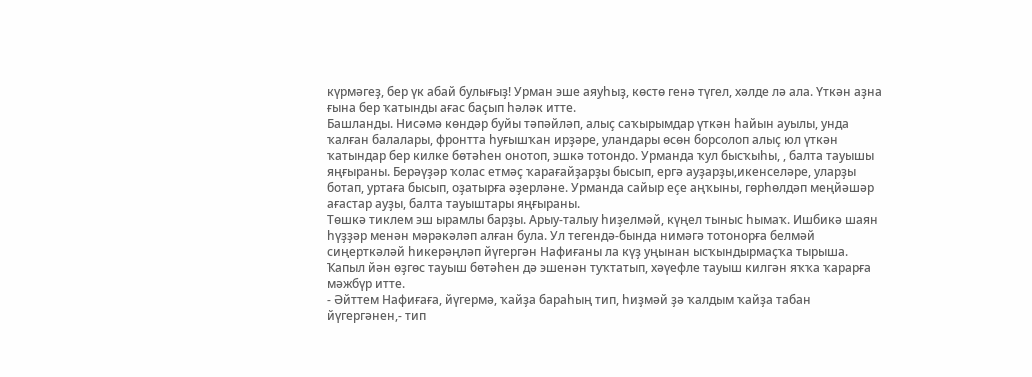күрмәгеҙ, бер үк абай булығыҙ! Урман эше аяуһыҙ, көстө генә түгел, хәлде лә ала. Үткән аҙна ғына бер ҡатынды ағас баҫып һәләк итте.
Башланды. Нисәмә көндәр буйы тәпәйләп, алыҫ саҡырымдар үткән һайын ауылы, унда ҡалған балалары, фронтта һуғышҡан ирҙәре, уландары өсөн борсолоп алыҫ юл үткән ҡатындар бер килке бөтәһен онотоп, эшкә тотондо. Урманда ҡул бысҡыһы, , балта тауышы яңғыраны. Берәүҙәр ҡолас етмәҫ ҡарағайҙарҙы бысып, ергә ауҙарҙы,икенселәре, уларҙы ботап, уртаға бысып, оҙатырға әҙерләне. Урманда сайыр еҫе аңҡыны, гөрһөлдәп меңйәшәр ағастар ауҙы, балта тауыштары яңғыраны.
Төшкә тиклем эш ырамлы барҙы. Арыу-талыу һиҙелмәй, күңел тыныс һымаҡ. Ишбикә шаян һүҙҙәр менән мәрәкәләп алған була. Ул тегендә-бында нимәгә тотонорға белмәй сиңерткәләй һикерәңләп йүгергән Нафиғаны ла күҙ уңынан ысҡындырмаҫҡа тырыша. Ҡапыл йән өҙгөс тауыш бөтәһен дә эшенән туҡтатып, хәүефле тауыш килгән яҡҡа ҡарарға мәжбүр итте.
- Әйттем Нафиғаға, йүгермә, ҡайҙа бараһың тип, һиҙмәй ҙә ҡалдым ҡайҙа табан йүгергәнен,- тип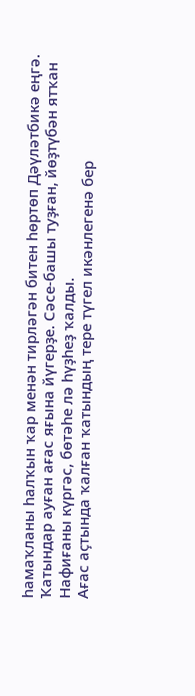һамаҡланы һалҡын ҡар менән тирләгән битен һөртөп Дәүләтбикә еңгә.
Ҡатындар ауған ағас яғына йүгерҙе. Сәсе-башы туҙған, йөҙтүбән ятҡан Нафиғаны күргәс, бөтәһе лә һүҙһеҙ ҡалды.
Ағас аҫтында ҡалған ҡатындың тере түгел икәнлегенә бер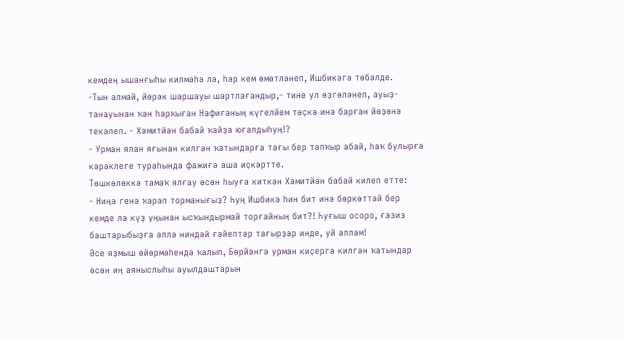кемдең ышанғыһы килмәһә лә, һәр кем өмөтләнеп, Ишбикәгә төбәлде.
-Тын алмай, йөрәк шаршауы шартлағандыр,- тине ул өҙгөләнеп, ауыҙ- танауынан ҡан һарҡыған Нафиғаның күгелйем төҫкә инә барған йөҙөнә текәлеп. - Хәмитйән бабай ҡайҙа юғалдыһуң!?
- Урман ялан яғынан килгән ҡатындарға тағы бер тапҡыр абай, һаҡ булырға кәрәклеге тураһында фажиғә аша иҫкәртте.
Төшкөлөккә тамаҡ ялғау өсөн һыуға киткән Хәмитйән бабай килеп етте:
- Ниңә генә ҡарап торманығыҙ? Һуң Ишбикә һин бит инә бөркөттәй бер кемде лә күҙ уңынан ысҡындырмай торғайның бит?! Һуғыш осоро, ғәзиз баштарыбыҙға әллә ниндәй ғәйептәр тағырҙар инде, уй аллам!
Әсе яҙмыш өйөрмәһендә ҡалып, Бөрйәнгә урман киҫергә килгән ҡатындар өсөн иң аяныслыһы ауылдаштарын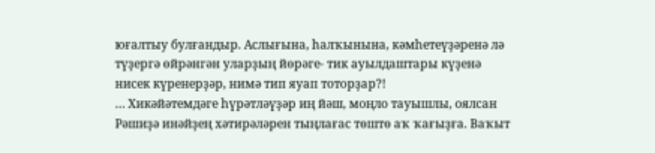юғалтыу булғандыр. Аслығына, һалҡынына, кәмһетеүҙәренә лә түҙергә өйрәнгән уларҙың йөрәге- тик ауылдаштары күҙенә нисек күренерҙәр, нимә тип яуап тоторҙар?!
… Хикәйәтемдәге һүрәтләүҙәр иң йәш, моңло тауышлы, оялсан Рәшиҙә инәйҙең хәтирәләрен тыңлағас төштө аҡ ҡағыҙға. Ваҡыт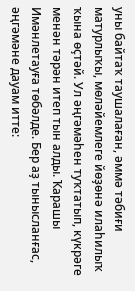уны байтаҡ таушалаған, әммә тәбиғи матурлыҡы, мөләйемлеге йөҙөнә илаһилыҡ ҡына өҫтәй. Ул әңгәмәһен туҡтатып, күкрәге менән тәрән итеп тын алды. Ҡарашы Имәнлетауға төбәлде. Бер аҙ тынысланғас, әңгәмәне дауам итте: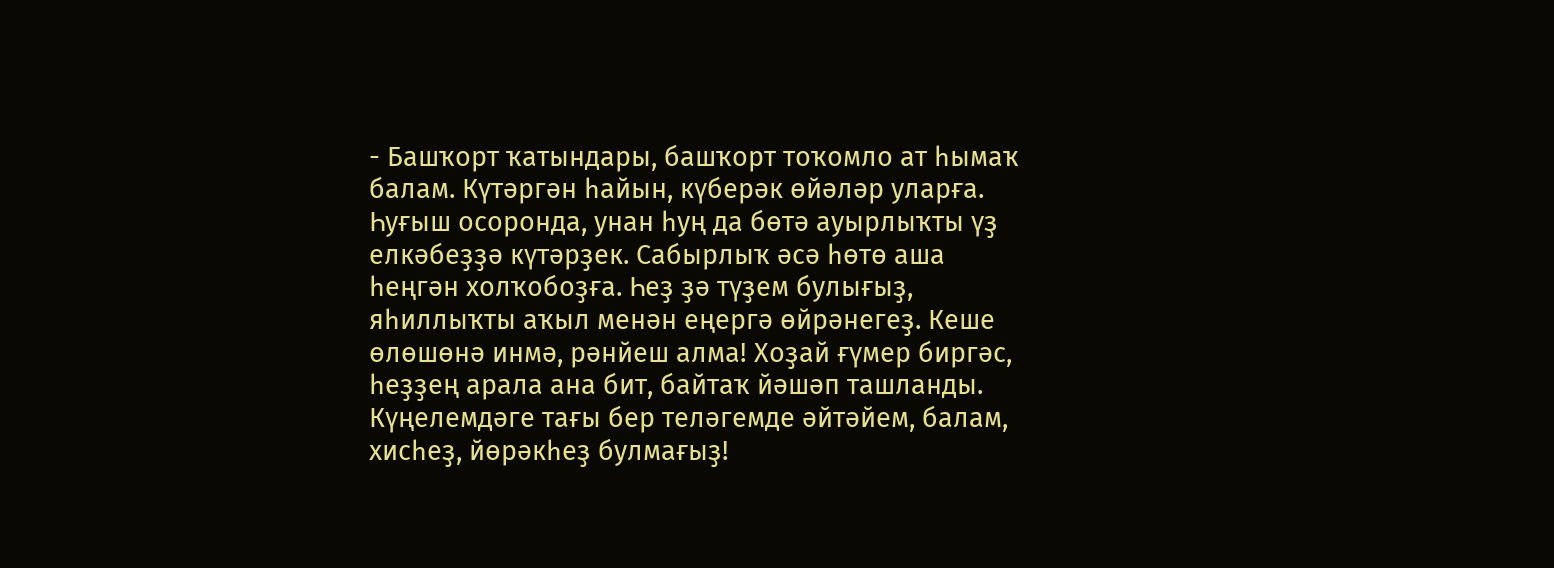- Башҡорт ҡатындары, башҡорт тоҡомло ат һымаҡ балам. Күтәргән һайын, күберәк өйәләр уларға. Һуғыш осоронда, унан һуң да бөтә ауырлыҡты үҙ елкәбеҙҙә күтәрҙек. Сабырлыҡ әсә һөтө аша һеңгән холҡобоҙға. Һеҙ ҙә түҙем булығыҙ, яһиллыҡты аҡыл менән еңергә өйрәнегеҙ. Кеше өлөшөнә инмә, рәнйеш алма! Хоҙай ғүмер биргәс, һеҙҙең арала ана бит, байтаҡ йәшәп ташланды. Күңелемдәге тағы бер теләгемде әйтәйем, балам, хисһеҙ, йөрәкһеҙ булмағыҙ!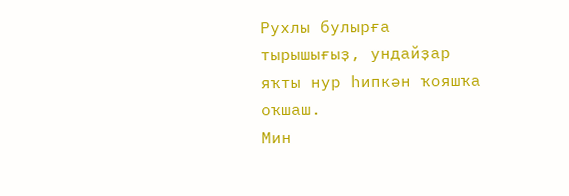Рухлы булырға тырышығыҙ, ундайҙар яҡты нур һипкән ҡояшҡа оҡшаш.
Мин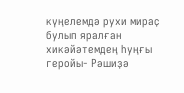күңелемдә рухи мираҫ булып яралған хикәйәтемдең һуңғы геройы- Рәшиҙә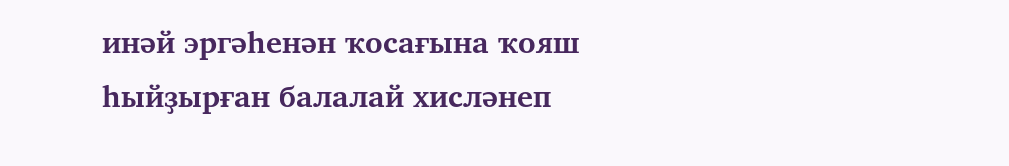инәй эргәһенән ҡосағына ҡояш һыйҙырған балалай хисләнеп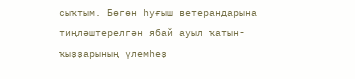сыҡтым. Бөгөн һуғыш ветерандарына тиңләштерелгән ябай ауыл ҡатын-ҡыҙҙарының үлемһеҙ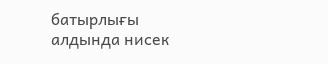батырлығы алдында нисек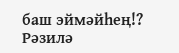баш эймәйһең!?
Рәзилә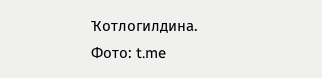Ҡотлогилдина.
Фото: t.me